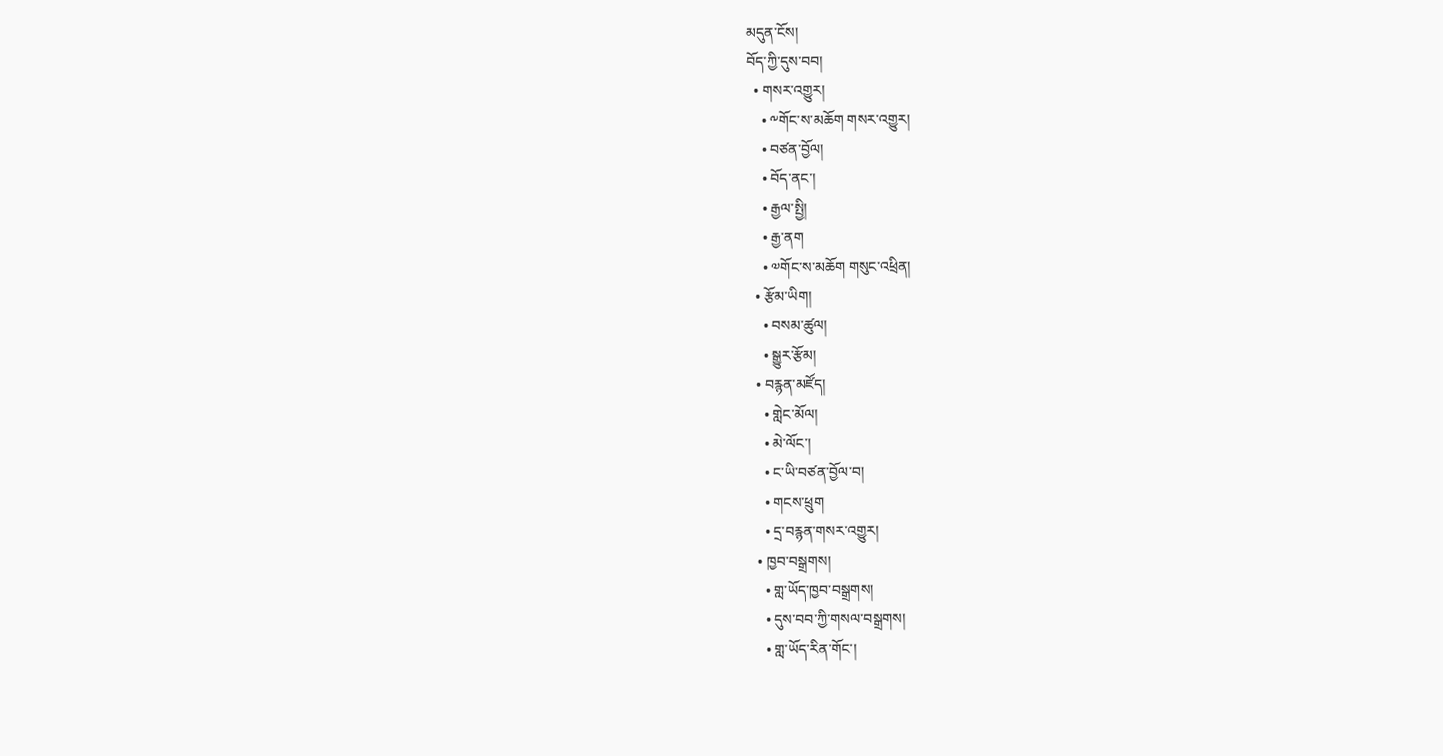མདུན་ངོས།
བོད་ཀྱི་དུས་བབ།
  • གསར་འགྱུར།
    • ༸གོང་ས་མཆོག གསར་འགྱུར།
    • བཙན་བྱོལ།
    • བོད་ནང་།
    • རྒྱལ་སྤྱི།
    • རྒྱ་ནག
    • ༧གོང་ས་མཆོག གསུང་འཕྲིན།
  • རྩོམ་ཡིག།
    • བསམ་ཚུལ།
    • སྒྱུར་རྩོམ།
  • བརྙན་མཛོད།
    • གླེང་མོལ།
    • མེ་ལོང་།
    • ང་ཡི་བཙན་བྱོལ་བ།
    • གངས་ཕྲུག
    • དྲ་བརྙན་གསར་འགྱུར།
  • ཁྱབ་བསྒྲགས།
    • གླ་ཡོད་ཁྱབ་བསྒྲགས།
    • དུས་བབ་ཀྱི་གསལ་བསྒྲགས།
    • གླ་ཡོད་རིན་གོང་།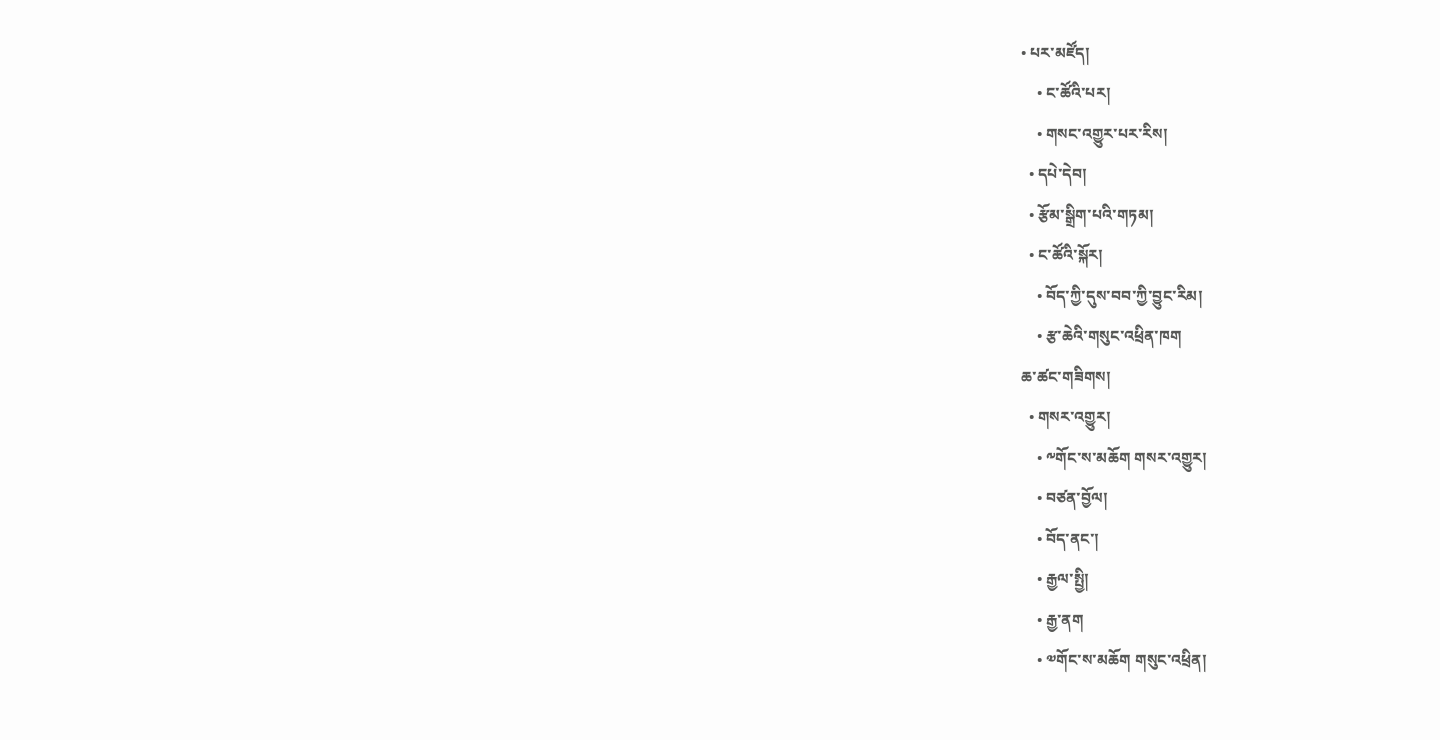• པར་མཛོད།
    • ང་ཚོའི་པར།
    • གསང་འགྱུར་པར་རིས།
  • དཔེ་དེབ།
  • རྩོམ་སྒྲིག་པའི་གཏམ།
  • ང་ཚོའི་སྐོར།
    • བོད་ཀྱི་དུས་བབ་ཀྱི་བྱུང་རིམ།
    • རྩ་ཆེའི་གསུང་འཕྲིན་ཁག
ཆ་ཚང་གཟིགས།
  • གསར་འགྱུར།
    • ༸གོང་ས་མཆོག གསར་འགྱུར།
    • བཙན་བྱོལ།
    • བོད་ནང་།
    • རྒྱལ་སྤྱི།
    • རྒྱ་ནག
    • ༧གོང་ས་མཆོག གསུང་འཕྲིན།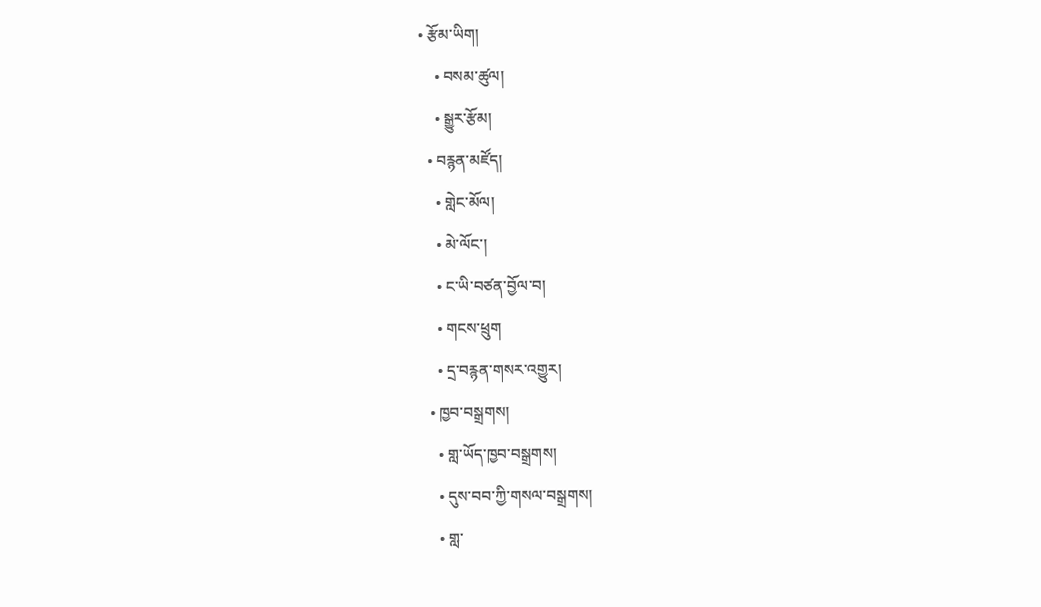• རྩོམ་ཡིག།
    • བསམ་ཚུལ།
    • སྒྱུར་རྩོམ།
  • བརྙན་མཛོད།
    • གླེང་མོལ།
    • མེ་ལོང་།
    • ང་ཡི་བཙན་བྱོལ་བ།
    • གངས་ཕྲུག
    • དྲ་བརྙན་གསར་འགྱུར།
  • ཁྱབ་བསྒྲགས།
    • གླ་ཡོད་ཁྱབ་བསྒྲགས།
    • དུས་བབ་ཀྱི་གསལ་བསྒྲགས།
    • གླ་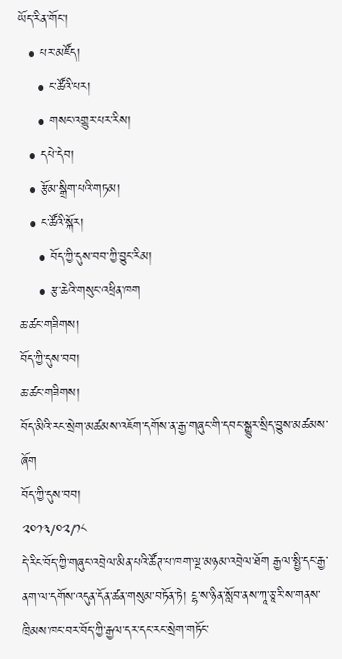ཡོད་རིན་གོང་།
  • པར་མཛོད།
    • ང་ཚོའི་པར།
    • གསང་འགྱུར་པར་རིས།
  • དཔེ་དེབ།
  • རྩོམ་སྒྲིག་པའི་གཏམ།
  • ང་ཚོའི་སྐོར།
    • བོད་ཀྱི་དུས་བབ་ཀྱི་བྱུང་རིམ།
    • རྩ་ཆེའི་གསུང་འཕྲིན་ཁག
ཆ་ཚང་གཟིགས།
བོད་ཀྱི་དུས་བབ།
ཆ་ཚང་གཟིགས།
བོད་མིའི་རང་སྲེག་མཚམས་འཇོག་དགོས་ན་རྒྱ་གཞུང་གི་དབང་སྒྱུར་སྲིད་བྱུས་མཚམས་ཞོག
བོད་ཀྱི་དུས་བབ།
༢༠༡༣/༠༢/༡༨
དེ་རིང་བོད་ཀྱི་གཞུང་འབྲེལ་མིན་པའི་ཚོཊ་པ་ཁག་ལྔ་མཉམ་འབྲེལ་ཐོག རྒྱལ་སྤྱི་དང་རྒྱ་ནག་ལ་དགོས་འདུན་དོན་ཚན་གསུམ་བཏོན་ཏེ། ངྷ་ས་ཉིན་སློབ་ནས་ཀཱ་ཅཱ་རི་ས་གནས་ཁྲིམས་ཁང་བར་བོད་ཀྱི་རྒྱལ་དར་དང་རང་སྲེག་གཏོང་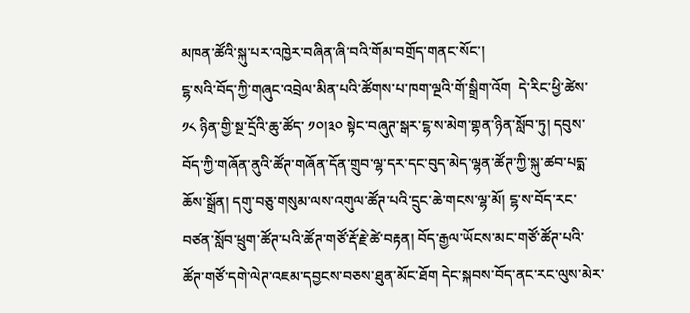མཁན་ཚོའི་སྐུ་པར་འཁྱེར་བཞིན་ཞི་བའི་གོམ་བགྲོད་གནང་སོང་།
ངྷ་སའི་བོད་ཀྱི་གཞུང་འབྲེལ་མིན་པའི་ཚོགས་པ་ཁག་ལྔའི་གོ་སྒྲིག་འོག  དེ་རིང་ཕྱི་ཚེས་ ༡༨ ཉིན་གྱི་སྔ་དྲོའི་ཆུ་ཚོད་ ༡༠།༣༠ སྟེང་བཞུཊ་སྒར་ངྷ་ས་མེག་གྷན་ཉིན་སློབ་ཏུ། དབུས་བོད་ཀྱི་གཞོན་ནུའི་ཚོཊ་གཞོན་དོན་གྲུབ་ལྷ་དར་དང་བུད་མེད་ལྷན་ཚོཊ་ཀྱི་སྐུ་ཚབ་པདྨ་ཆོས་སྒྲོན། དགུ་བཅུ་གསུམ་ལས་འགུལ་ཚོཊ་པའི་དྲུང་ཆེ་གངས་ལྷ་མོ། ངྷ་ས་བོད་རང་བཙན་སློབ་ཕྲུག་ཚོཊ་པའི་ཚོཊ་གཙོ་རྡོ་རྗེ་ཚེ་བརྟན། བོད་རྒྱལ་ཡོངས་མང་གཙོ་ཚོཊ་པའི་ཚོཊ་གཙོ་དགེ་ལེཊ་འཇམ་དབྱངས་བཅས་ཐུན་མོང་ཐོག དེང་སྐབས་བོད་ནང་རང་ལུས་མེར་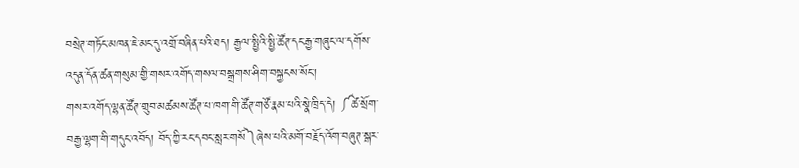བསྲེཊ་གཏོང་མཁན་ཇེ་མང་དུ་འགྲོ་བཞིན་པའི་ཐད། རྒྱལ་སྤྱིའི་སྤྱི་ཚོཊ་དང་རྒྱ་གཞུང་ལ་དགོས་འདུན་དོན་ཚན་གསུམ་གྱི་གསར་འགོད་གསལ་བསྒྲགས་ཤིག་བསྐྱངས་སོང་།
གསར་འགོད་ལྷན་ཚོཊ་གྲུབ་མཚམས་ཚོཊ་པ་ཁག་གི་ཚོཊ་གཙོ་རྣམ་པའི་སྣེ་ཁྲིད་དེ། ༼ཚེ་སྲོག་བརྒྱ་ལྷག་གི་གདུང་འབོད། བོད་ཀྱི་རང་དབང་སླར་གསོ༽ཞེས་པའི་མགོ་བརྗོད་འོག་བཞུཊ་སྒར་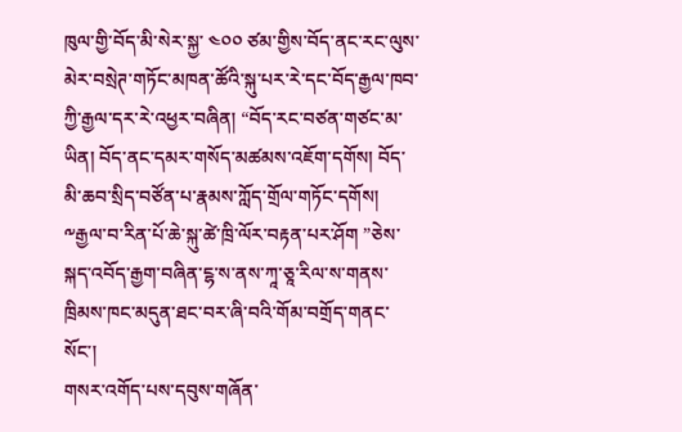ཁུལ་གྱི་བོད་མི་སེར་སྐྱ་ ༤༠༠ ཙམ་གྱིས་བོད་ནང་རང་ལུས་མེར་བསྲེཊ་གཏོང་མཁན་ཚོའི་སྐུ་པར་རེ་དང་བོད་རྒྱལ་ཁབ་ཀྱི་རྒྱལ་དར་རེ་འཕྱར་བཞིན། “བོད་རང་བཙན་གཙང་མ་ཡིན། བོད་ནང་དམར་གསོད་མཚམས་འཇོག་དགོས། བོད་མི་ཆབ་སྲིད་བཙོན་པ་རྣམས་ཀློད་གྲོལ་གཏོང་དགོས། ༸རྒྱལ་བ་རིན་པོ་ཆེ་སྐུ་ཚེ་ཁྲི་ལོར་བརྟན་པར་ཤོག ”ཅེས་སྐད་འབོད་རྒྱག་བཞིན་ངྷ་ས་ནས་ཀཱ་ཅཱ་རིལ་ས་གནས་ཁྲིམས་ཁང་མདུན་ཐང་བར་ཞི་བའི་གོམ་བགྲོད་གནང་སོང་།
གསར་འགོད་པས་དབུས་གཞོན་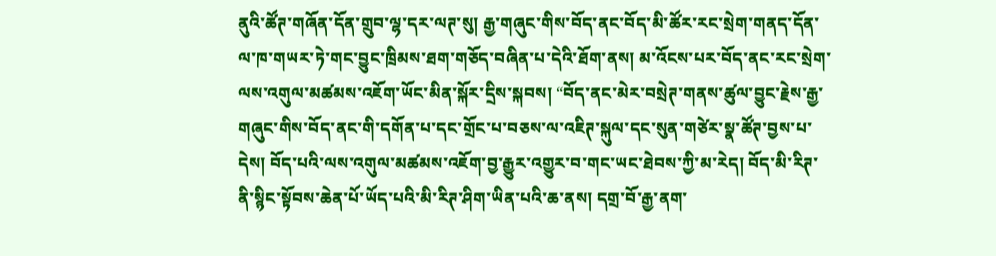ནུའི་ཚོཊ་གཞོན་དོན་གྲུབ་ལྷ་དར་ལཊ་སུ། རྒྱ་གཞུང་གིས་བོད་ནང་བོད་མི་ཚོར་རང་སྲེག་གནད་དོན་ལ་ཁ་གཡར་ཏེ་གང་བྱུང་ཁྲིམས་ཐག་གཅོད་བཞིན་པ་དེའི་ཐོག་ནས། མ་འོངས་པར་བོད་ནང་རང་སྲེག་ལས་འགུལ་མཚམས་འཇོག་ཡོང་མིན་སྐོར་དྲིས་སྐབས། “བོད་ནང་མེར་བསྲེཊ་གནས་ཚུལ་བྱུང་རྗེས་རྒྱ་གཞུང་གིས་བོད་ནང་གི་དགོན་པ་དང་གྲོང་པ་བཅས་ལ་འཇིཊ་སྐུལ་དང་སུན་གཙེར་སྣ་ཚོཊ་བྱས་པ་དེས། བོད་པའི་ལས་འགུལ་མཚམས་འཇོག་བྱ་རྒྱུར་འགྱུར་བ་གང་ཡང་ཐེབས་ཀྱི་མ་རེད། བོད་མི་རིཊ་ནི་སྙིང་སྟོབས་ཆེན་པོ་ཡོད་པའི་མི་རིཊ་ཤིག་ཡིན་པའི་ཆ་ནས། དགྲ་བོ་རྒྱ་ནག་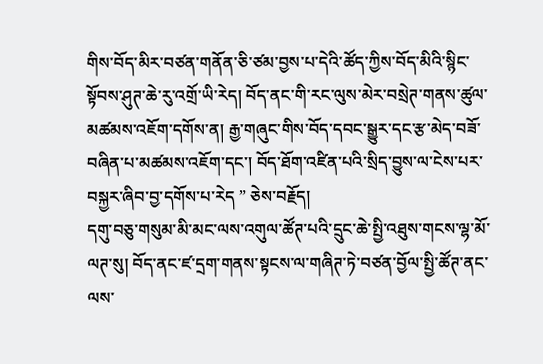གིས་བོད་མིར་བཙན་གནོན་ཅི་ཙམ་བྱས་པ་དེའི་ཚོད་ཀྱིས་བོད་མིའི་སྙིང་སྟོབས་ཤུཊ་ཆེ་རུ་འགྲོ་ཡི་རེད། བོད་ནང་གི་རང་ལུས་མེར་བསྲེཊ་གནས་ཚུལ་མཚམས་འཇོག་དགོས་ན། རྒྱ་གཞུང་གིས་བོད་དབང་སྒྱུར་དང་རྩ་མེད་བཟོ་བཞིན་པ་མཚམས་འཇོག་དང་། བོད་ཐོག་འཛིན་པའི་སྲིད་བྱུས་ལ་ངེས་པར་བསྐྱར་ཞིབ་བྱ་དགོས་པ་རེད ” ཅེས་བརྗོད།
དགུ་བཅུ་གསུམ་མི་མང་ལས་འགུལ་ཚོཊ་པའི་དྲུང་ཆེ་སྤྱི་འཐུས་གངས་ལྷ་མོ་ལཊ་སུ། བོད་ནང་ཛ་དྲག་གནས་སྟངས་ལ་གཞིཊ་ཏེ་བཙན་བྱོལ་སྤྱི་ཚོཊ་ནང་ལས་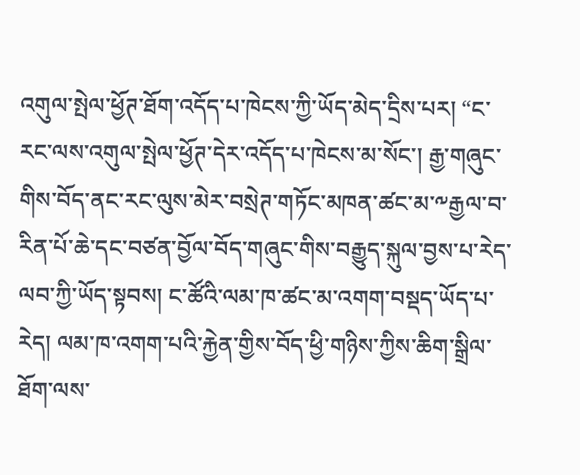འགུལ་སྤེལ་ཕྱོཊ་ཐོག་འདོད་པ་ཁེངས་ཀྱི་ཡོད་མེད་དྲིས་པར། “ང་རང་ལས་འགུལ་སྤེལ་ཕྱོཊ་དེར་འདོད་པ་ཁེངས་མ་སོང་། རྒྱ་གཞུང་གིས་བོད་ནང་རང་ལུས་མེར་བསྲེཊ་གཏོང་མཁན་ཚང་མ་༸རྒྱལ་བ་རིན་པོ་ཆེ་དང་བཙན་བྱོལ་བོད་གཞུང་གིས་བརྒྱུད་སྐུལ་བྱས་པ་རེད་ལབ་ཀྱི་ཡོད་སྟབས། ང་ཚོའི་ལམ་ཁ་ཚང་མ་འགག་བསྡད་ཡོད་པ་རེད། ལམ་ཁ་འགག་པའི་རྐྱེན་གྱིས་བོད་ཕྱི་གཉིས་ཀྱིས་ཆིག་སྒྲིལ་ཐོག་ལས་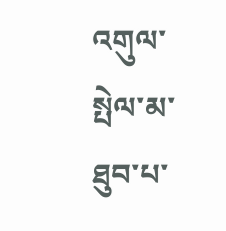འགུལ་སྤེལ་མ་ཐུབ་པ་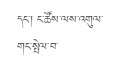དང་། ང་ཚོས་ལས་འགུལ་གང་སྤེལ་བ་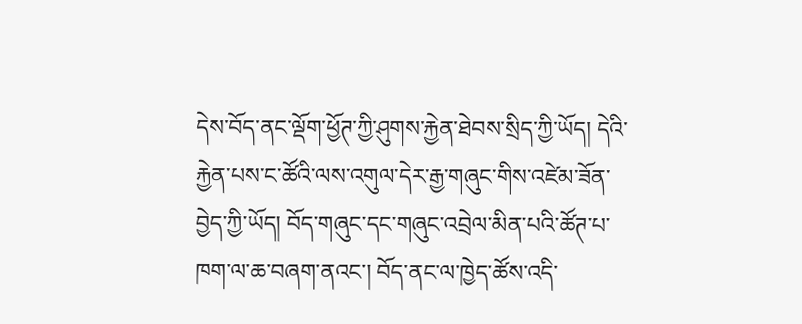དེས་བོད་ནང་ལྡོག་ཕྱོཊ་ཀྱི་ཤུགས་རྐྱེན་ཐེབས་སྲིད་ཀྱི་ཡོད། དེའི་རྐྱེན་པས་ང་ཚོའི་ལས་འགུལ་དེར་རྒྱ་གཞུང་གིས་འཛེམ་ཟོན་བྱེད་ཀྱི་ཡོད། བོད་གཞུང་དང་གཞུང་འབྲེལ་མིན་པའི་ཚོཊ་པ་ཁག་ལ་ཆ་བཞག་ནའང་། བོད་ནང་ལ་ཁྱེད་ཚོས་འདི་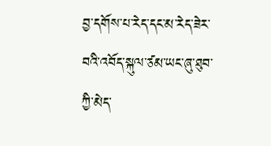བྱ་དགོས་པ་རེད་དང་མ་རེད་ཟེར་བའི་འབོད་སྐུལ་ཙམ་ཡང་ཞུ་ཐུབ་ཀྱི་མེད་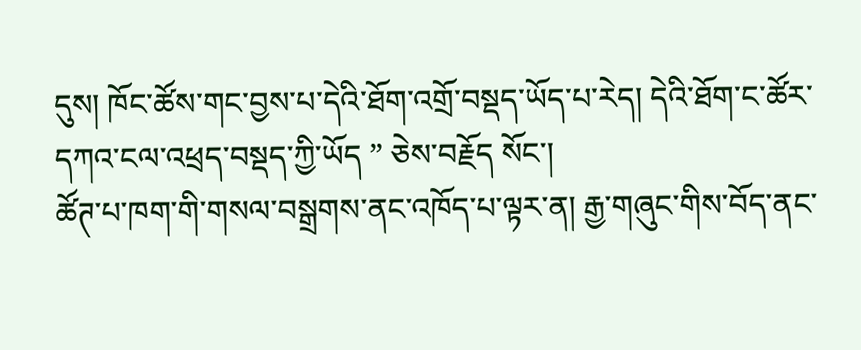དུས། ཁོང་ཚོས་གང་བྱས་པ་དེའི་ཐོག་འགྲོ་བསྡད་ཡོད་པ་རེད། དེའི་ཐོག་ང་ཚོར་དཀའ་ངལ་འཕྲད་བསྡད་ཀྱི་ཡོད ” ཅེས་བརྗོད སོང་།
ཚོཊ་པ་ཁག་གི་གསལ་བསྒྲགས་ནང་འཁོད་པ་ལྟར་ན། རྒྱ་གཞུང་གིས་བོད་ནང་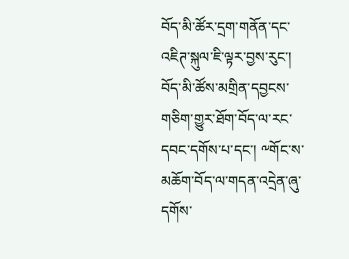བོད་མི་ཚོར་དྲག་གནོན་དང་འཇིཊ་སྐུལ་ཇི་ལྟར་བྱས་རུང་། བོད་མི་ཚོས་མགྲིན་དབྱངས་གཅིག་གྱུར་ཐོག་བོད་ལ་རང་དབང་དགོས་པ་དང་། ༸གོང་ས་མཆོག་བོད་ལ་གདན་འདྲེན་ཞུ་དགོས་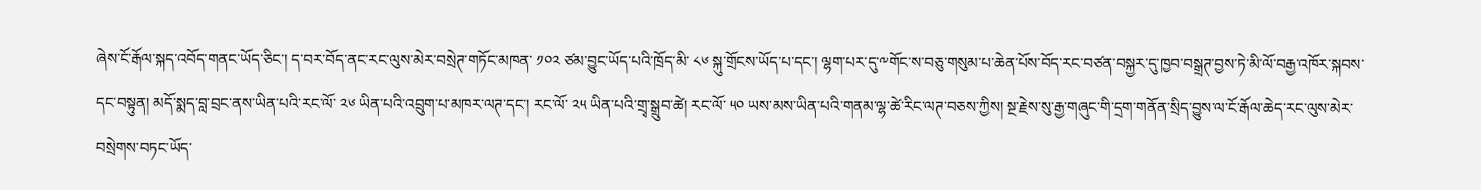ཞེས་ངོ་རྒོལ་སྐད་འབོད་གནང་ཡོད་ཅིང་། ད་བར་བོད་ནང་རང་ལུས་མེར་བསྲེཊ་གཏོང་མཁན་ ༡༠༢ ཙམ་བྱུང་ཡོད་པའི་ཁྲོད་མི་ ༨༦ སྐུ་གྲོངས་ཡོད་པ་དང་། ལྷག་པར་དུ་༸གོང་ས་བཅུ་གསུམ་པ་ཆེན་པོས་བོད་རང་བཙན་བསྐྱར་དུ་ཁྱབ་བསྒྲཊ་བྱས་ཏེ་མི་ལོ་བརྒྱ་འཁོར་སྐབས་དང་བསྟུན། མདོ་སྨད་བླ་བྲང་ནས་ཡིན་པའི་རང་ལོ་ ༢༦ ཡིན་པའི་འབྲུག་པ་མཁར་ལཊ་དང་། རང་ལོ་ ༢༥ ཡིན་པའི་གྲྭ་སྒྲུབ་ཚེ། རང་ལོ་ ༥༠ ཡས་མས་ཡིན་པའི་གནམ་ལྷ་ཚེ་རིང་ལཊ་བཅས་ཀྱིས། སྔ་རྗེས་སུ་རྒྱ་གཞུང་གི་དྲག་གནོན་སྲིད་བྱུས་ལ་ངོ་རྒོལ་ཆེད་རང་ལུས་མེར་བསྲེགས་བཏང་ཡོད་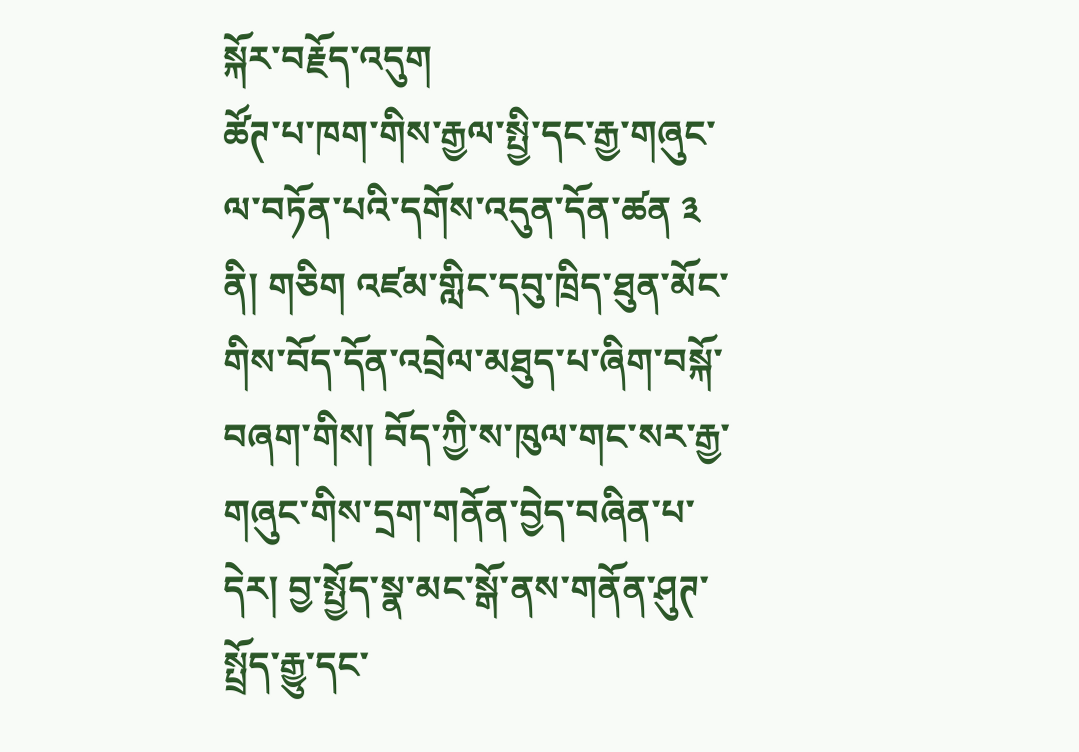སྐོར་བརྗོད་འདུག
ཚོཊ་པ་ཁག་གིས་རྒྱལ་སྤྱི་དང་རྒྱ་གཞུང་ལ་བཏོན་པའི་དགོས་འདུན་དོན་ཚན ༣ ནི། གཅིག འཛམ་གླིང་དབུ་ཁྲིད་ཐུན་མོང་གིས་བོད་དོན་འབྲེལ་མཐུད་པ་ཞིག་བསྐོ་བཞག་གིས། བོད་ཀྱི་ས་ཁུལ་གང་སར་རྒྱ་གཞུང་གིས་དྲག་གནོན་བྱེད་བཞིན་པ་དེར། བྱ་སྤྱོད་སྣ་མང་སྒོ་ནས་གནོན་ཤུཊ་སྤྲོད་རྒྱུ་དང་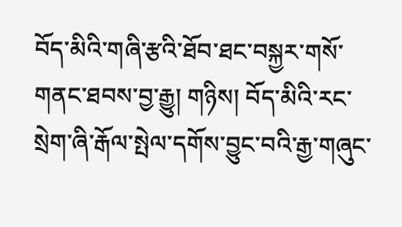བོད་མིའི་གཞི་རྩའི་ཐོབ་ཐང་བསྐྱར་གསོ་གནང་ཐབས་བྱ་རྒྱུ། གཉིས། བོད་མིའི་རང་སྲེག་ཞི་རྒོལ་སྤེལ་དགོས་བྱུང་བའི་རྒྱ་གཞུང་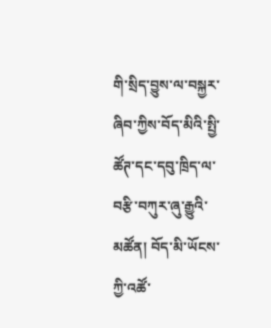གི་སྲིད་བྱུས་ལ་བསྐྱར་ཞིབ་ཀྱིས་བོད་མིའི་སྤྱི་ཚོཊ་དང་དབུ་ཁྲིད་ལ་བརྩི་བཀུར་ཞུ་རྒྱུའི་མཚོན། བོད་མི་ཡོངས་ཀྱི་འཚོ་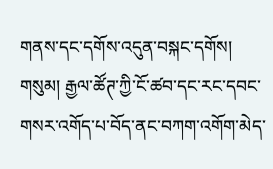གནས་དང་དགོས་འདུན་བསྐང་དགོས། གསུམ། རྒྱལ་ཚོཊ་ཀྱི་ངོ་ཚབ་དང་རང་དབང་གསར་འགོད་པ་བོད་ནང་བཀག་འགོག་མེད་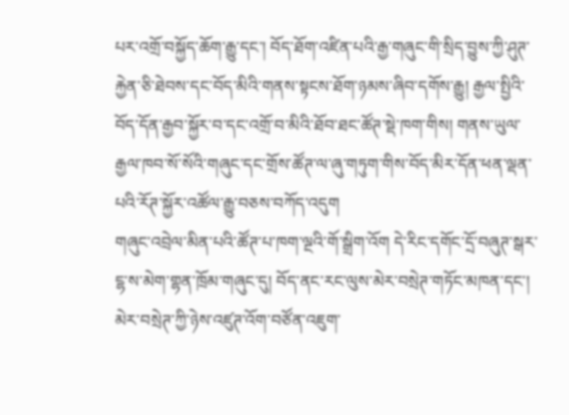པར་འགྲོ་བསྐྱོད་ཆོག་རྒྱུ་དང་། བོད་ཐོག་འཛིན་པའི་རྒྱ་གཞུང་གི་སྲིད་བྱུས་ཀྱི་ཤུཊ་རྐྱེན་ཅི་ཐེབས་དང་བོད་མིའི་གནས་སྟངས་ཐོག་ཉམས་ཞིབ་དགོས་རྒྱུ། རྒྱལ་སྤྱིའི་བོད་དོན་རྒྱབ་སྐྱོར་བ་དང་འགྲོ་བ་མིའི་ཐོབ་ཐང་ཚོཊ་སྡེ་ཁག་གིས། གནས་ཡུལ་རྒྱལ་ཁབ་སོ་སོའི་གཞུང་དང་གྲོས་ཚོཊ་ལ་ཞུ་གཏུག་གིས་བོད་མིར་དོན་ཕན་ལྡན་པའི་རོཊ་སྐྱོར་འཚོལ་རྒྱུ་བཅས་བཀོད་འདུག
གཞུང་འབྲེལ་མིན་པའི་ཚོཊ་པ་ཁག་ལྔའི་གོ་སྒྲིག་འོག དེ་རིང་དགོང་དྲོ་བཞུཊ་སྒར་ངྷ་ས་མེག་གྷན་ཁྲོམ་གཞུང་དུ། བོད་ནང་རང་ལུས་མེར་བསྲེཊ་གཏོང་མཁན་དང་། མེར་བསྲེཊ་ཀྱི་ཉེས་འཛུཊ་འོག་བཙོན་འཇུག་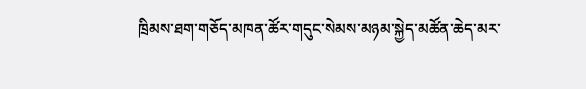ཁྲིམས་ཐག་གཅོད་མཁན་ཚོར་གདུང་སེམས་མཉམ་སྐྱེད་མཚོན་ཆེད་མར་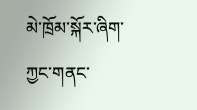མེ་ཁྲོམ་སྐོར་ཞིག་ཀྱང་གནང་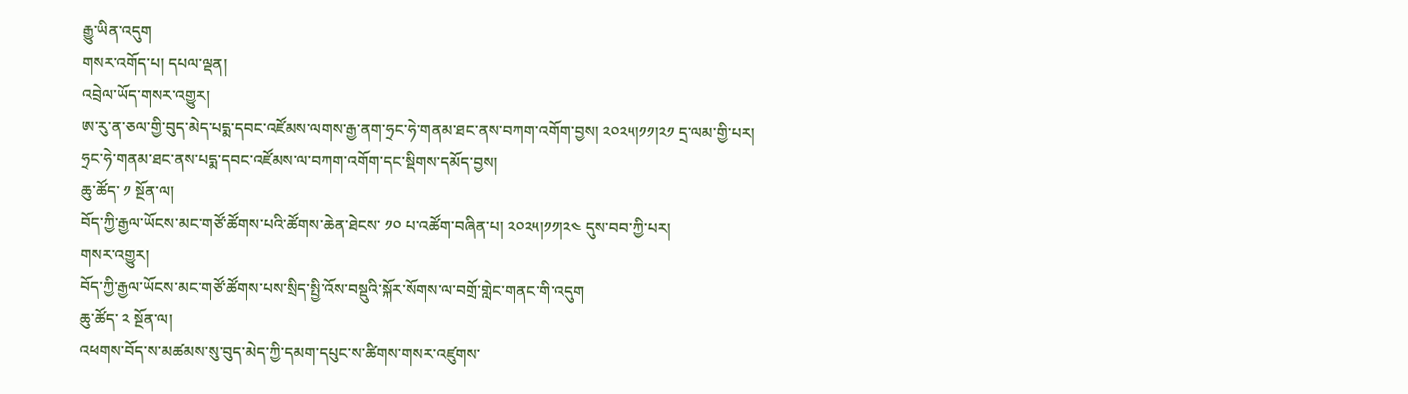རྒྱུ་ཡིན་འདུག
གསར་འགོད་པ། དཔལ་ལྡན།
འབྲེལ་ཡོད་གསར་འགྱུར།
ཨ་རུ་ན་ཅལ་གྱི་བུད་མེད་པདྨ་དབང་འཛོམས་ལགས་རྒྱ་ནག་ཧྲང་ཧེ་གནམ་ཐང་ནས་བཀག་འགོག་བྱས། ༢༠༢༥།༡༡།༢༡ དྲ་ལམ་གྱི་པར།
ཧྲང་ཧེ་གནམ་ཐང་ནས་པདྨ་དབང་འཛོམས་ལ་བཀག་འགོག་དང་སྡིགས་དམོད་བྱས།
ཆུ་ཚོད་ ༡ སྔོན་ལ།
བོད་ཀྱི་རྒྱལ་ཡོངས་མང་གཙོ་ཚོགས་པའི་ཚོགས་ཆེན་ཐེངས་ ༡༠ པ་འཚོག་བཞིན་པ། ༢༠༢༥།༡༡།༢༤ དུས་བབ་ཀྱི་པར།
གསར་འགྱུར།
བོད་ཀྱི་རྒྱལ་ཡོངས་མང་གཙོ་ཚོགས་པས་སྲིད་སྤྱི་འོས་བསྡུའི་སྐོར་སོགས་ལ་བགྲོ་གླེང་གནང་གི་འདུག
ཆུ་ཚོད་ ༢ སྔོན་ལ།
འཕགས་བོད་ས་མཚམས་སུ་བུད་མེད་ཀྱི་དམག་དཔུང་ས་ཚིགས་གསར་འཛུགས་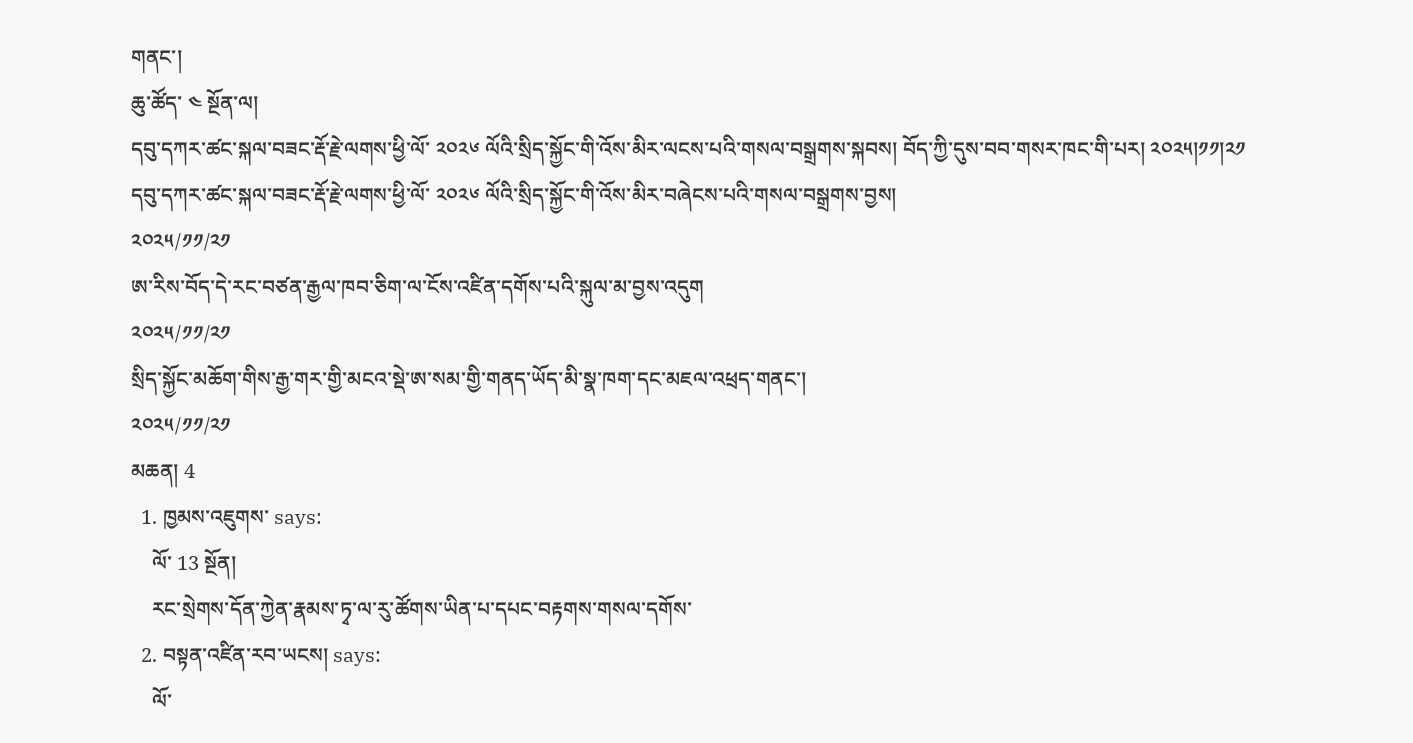གནང་།
ཆུ་ཚོད་ ༤ སྔོན་ལ།
དབུ་དཀར་ཚང་སྐལ་བཟང་རྡོ་རྗེ་ལགས་ཕྱི་ལོ་ ༢༠༢༦ ལོའི་སྲིད་སྐྱོང་གི་འོས་མིར་ལངས་པའི་གསལ་བསྒྲགས་སྐབས། བོད་ཀྱི་དུས་བབ་གསར་ཁང་གི་པར། ༢༠༢༥།༡༡།༢༡
དབུ་དཀར་ཚང་སྐལ་བཟང་རྡོ་རྗེ་ལགས་ཕྱི་ལོ་ ༢༠༢༦ ལོའི་སྲིད་སྐྱོང་གི་འོས་མིར་བཞེངས་པའི་གསལ་བསྒྲགས་བྱས།
༢༠༢༥/༡༡/༢༡
ཨ་རིས་བོད་དེ་རང་བཙན་རྒྱལ་ཁབ་ཅིག་ལ་ངོས་འཛིན་དགོས་པའི་སྐུལ་མ་བྱས་འདུག
༢༠༢༥/༡༡/༢༡
སྲིད་སྐྱོང་མཆོག་གིས་རྒྱ་གར་གྱི་མངའ་སྡེ་ཨ་སམ་གྱི་གནད་ཡོད་མི་སྣ་ཁག་དང་མཇལ་འཕྲད་གནང་།
༢༠༢༥/༡༡/༢༡
མཆན། 4
  1. ཁྱམས་འཇུགས་ says:
    ལོ་ 13 སྔོན།
    རང་སྲེགས་དོན་ཀྱེན་རྣམས་ཏྭ་ལ་རུ་ཚོགས་ཡིན་པ་དཔང་བརྟགས་གསལ་དགོས་
  2. བསྟན་འཛིན་རབ་ཡངས། says:
    ལོ་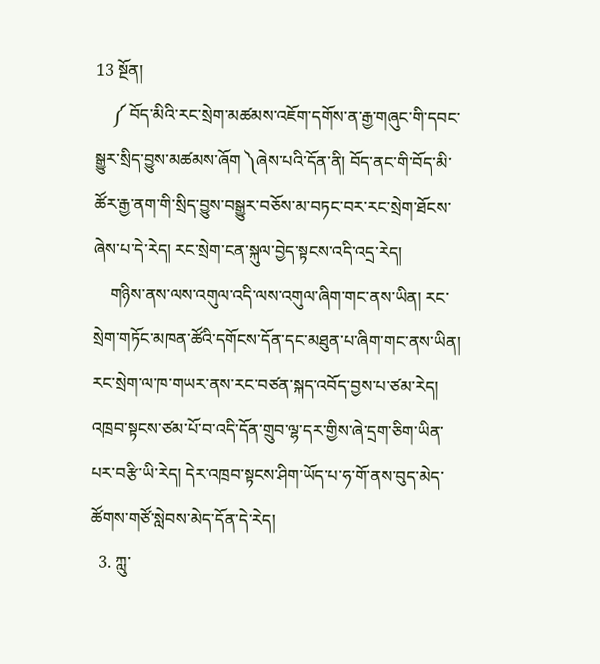13 སྔོན།
    ༼ བོད་མིའི་རང་སྲེག་མཚམས་འཇོག་དགོས་ན་རྒྱ་གཞུང་གི་དབང་སྒྱུར་སྲིད་བྱུས་མཚམས་ཞོག ༽ཞེས་པའི་དོན་ནི། བོད་ནང་གི་བོད་མི་ཚོར་རྒྱ་ནག་གི་སྲིད་བྱུས་བསྒྱུར་བཅོས་མ་བཏང་བར་རང་སྲེག་ཐོངས་ཞེས་པ་དེ་རེད། རང་སྲེག་ངན་སྐུལ་བྱེད་སྟངས་འདི་འདྲ་རེད།
    གཉིས་ནས་ལས་འགུལ་འདི་ལས་འགུལ་ཞིག་གང་ནས་ཡིན། རང་སྲེག་གཏོང་མཁན་ཚོའི་དགོངས་དོན་དང་མཐུན་པ་ཞིག་གང་ནས་ཡིན། རང་སྲེག་ལ་ཁ་གཡར་ནས་རང་བཙན་སྐད་འབོད་བྱས་པ་ཙམ་རེད། འཁྲབ་སྟངས་ཙམ་པོ་བ་འདི་དོན་གྲུབ་ལྷ་དར་གྱིས་ཞེ་དྲག་ཅིག་ཡིན་པར་བརྩི་ཡི་རེད། དེར་འཁྲབ་སྟངས་ཤིག་ཡོད་པ་ཧ་གོ་ནས་བུད་མེད་ཚོགས་གཙོ་སླེབས་མེད་དོན་དེ་རེད།
  3. ཀླུ་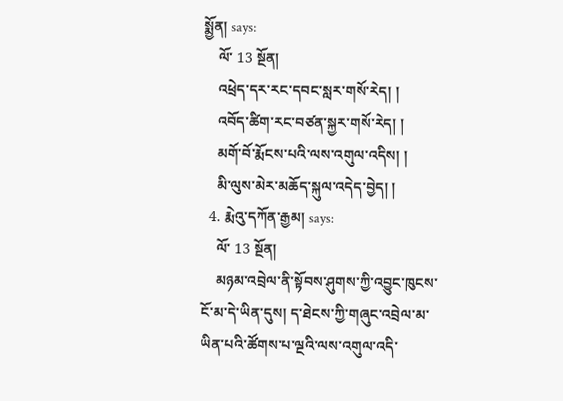སྨྱོན། says:
    ལོ་ 13 སྔོན།
    འཕྲེད་དར་རང་དབང་སླར་གསོ་རེད། །
    འབོད་ཚིག་རང་བཙན་སྐྱར་གསོ་རེད། །
    མགོ་བོ་རྨོངས་པའི་ལས་འགུལ་འདིས། །
    མི་ལུས་མེར་མཆོད་སྐུལ་འདེད་བྱེད། །
  4. རྨེའུ་དཀོན་རྒྱམ། says:
    ལོ་ 13 སྔོན།
    མཉམ་འབྲེལ་ནི་སྟོབས་ཤུགས་ཀྱི་འབྱུང་ཁུངས་ངོ་མ་དེ་ཡིན་དུས། ད་ཐེངས་ཀྱི་གཞུང་འབྲེལ་མ་ཡིན་པའི་ཚོགས་པ་ལྔའི་ལས་འགུལ་འདི་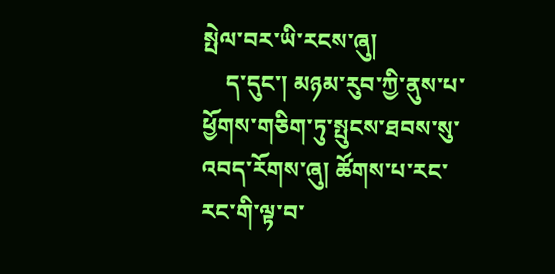སྤེལ་བར་ཡི་རངས་ཞུ།
    ད་དུང་། མཉམ་རུབ་ཀྱི་ནུས་པ་ཕྱོགས་གཅིག་ཏུ་སྤུངས་ཐབས་སུ་འབད་རོགས་ཞུ། ཚོགས་པ་རང་རང་གི་ལྟ་བ་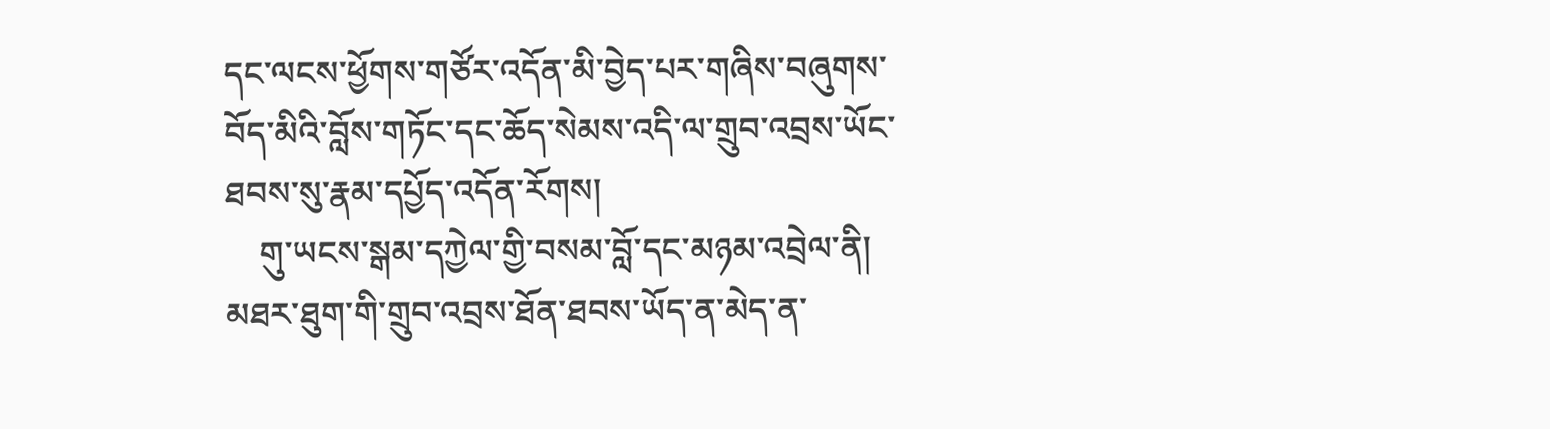དང་ལངས་ཕྱོགས་གཙོར་འདོན་མི་བྱེད་པར་གཞིས་བཞུགས་བོད་མིའི་བློས་གཏོང་དང་ཆོད་སེམས་འདི་ལ་གྲུབ་འབྲས་ཡོང་ཐབས་སུ་རྣམ་དཔྱོད་འདོན་རོགས།
    གུ་ཡངས་སྒམ་དཀྱེལ་གྱི་བསམ་བློ་དང་མཉམ་འབྲེལ་ནི། མཐར་ཐུག་གི་གྲུབ་འབྲས་ཐོན་ཐབས་ཡོད་ན་མེད་ན་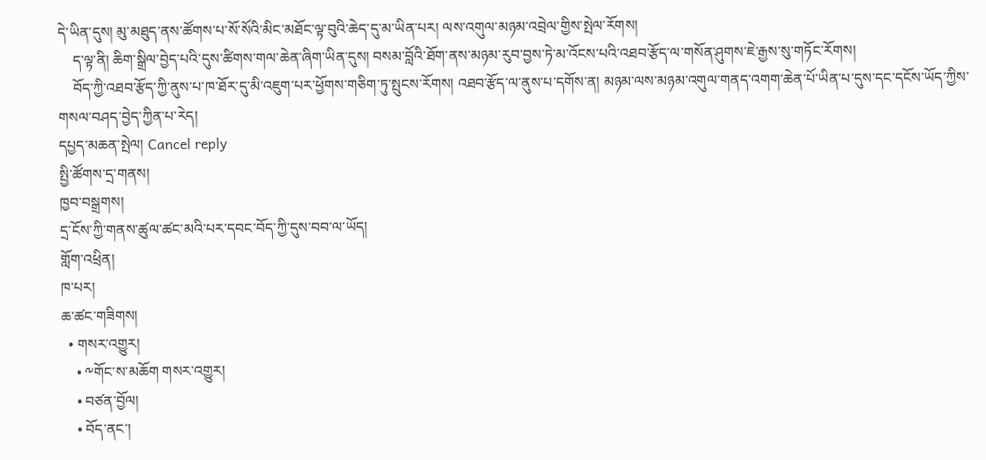དེ་ཡིན་དུས། མུ་མཐུད་ནས་ཚོགས་པ་སོ་སོའི་མིང་མཐོང་ལྟ་བུའི་ཆེད་དུ་མ་ཡིན་པར། ལས་འགུལ་མཉམ་འབྲེལ་གྱིས་སྤེལ་རོགས།
    ད་ལྟ་ནི། ཆིག་སྒྲིལ་བྱེད་པའི་དུས་ཚིགས་གལ་ཆེན་ཞིག་ཡིན་དུས། བསམ་བློའི་ཐོག་ནས་མཉམ་རུབ་བྱས་ཏེ་མ་འོངས་པའི་འཐབ་རྩོད་ལ་གསོན་ཤུགས་ཇེ་རྒྱས་སུ་གཏོང་རོགས།
    བོད་ཀྱི་འཐབ་རྩོད་ཀྱི་ནུས་པ་ཁ་ཐོར་དུ་མི་འཇུག་པར་ཕྱོགས་གཅིག་ཏུ་སྤུངས་རོགས། འཐབ་རྩོད་ལ་ནུས་པ་དགོས་ན། མཉམ་ལས་མཉམ་འགུལ་གནད་འགག་ཆེན་པོ་ཡིན་པ་དུས་དང་དངོས་ཡོད་ཀྱིས་གསལ་བཤད་བྱེད་ཀྱིན་པ་རེད།
དཔྱད་མཆན་སྤེལ། Cancel reply
སྤྱི་ཚོགས་དྲ་གནས།
ཁྱབ་བསྒྲགས།
དྲ་ངོས་ཀྱི་གནས་ཚུལ་ཚང་མའི་པར་དབང་བོད་ཀྱི་དུས་བབ་ལ་ཡོད།
གློག་འཕྲིན།
ཁ་པར།
ཆ་ཚང་གཟིགས།
  • གསར་འགྱུར།
    • ༸གོང་ས་མཆོག གསར་འགྱུར།
    • བཙན་བྱོལ།
    • བོད་ནང་།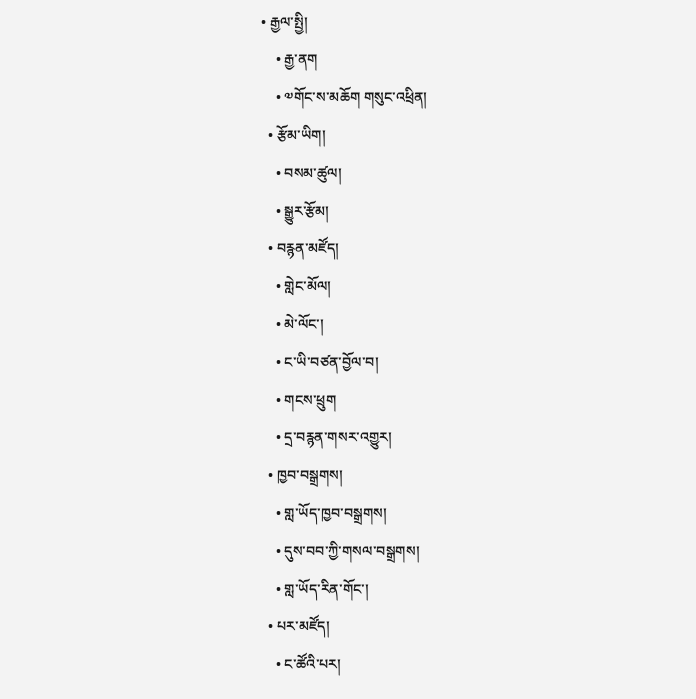• རྒྱལ་སྤྱི།
    • རྒྱ་ནག
    • ༧གོང་ས་མཆོག གསུང་འཕྲིན།
  • རྩོམ་ཡིག།
    • བསམ་ཚུལ།
    • སྒྱུར་རྩོམ།
  • བརྙན་མཛོད།
    • གླེང་མོལ།
    • མེ་ལོང་།
    • ང་ཡི་བཙན་བྱོལ་བ།
    • གངས་ཕྲུག
    • དྲ་བརྙན་གསར་འགྱུར།
  • ཁྱབ་བསྒྲགས།
    • གླ་ཡོད་ཁྱབ་བསྒྲགས།
    • དུས་བབ་ཀྱི་གསལ་བསྒྲགས།
    • གླ་ཡོད་རིན་གོང་།
  • པར་མཛོད།
    • ང་ཚོའི་པར།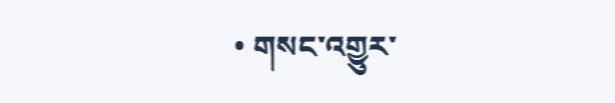• གསང་འགྱུར་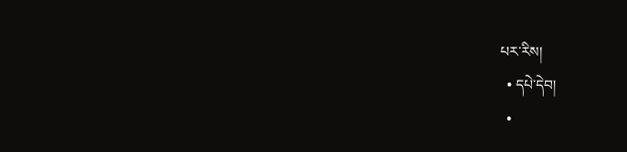པར་རིས།
  • དཔེ་དེབ།
  •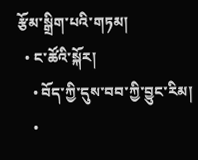རྩོམ་སྒྲིག་པའི་གཏམ།
  • ང་ཚོའི་སྐོར།
    • བོད་ཀྱི་དུས་བབ་ཀྱི་བྱུང་རིམ།
    •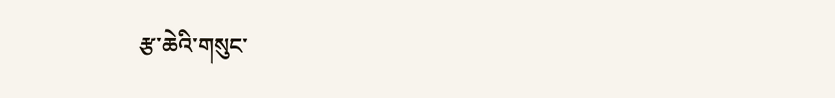རྩ་ཆེའི་གསུང་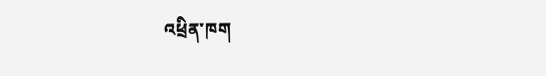འཕྲིན་ཁག